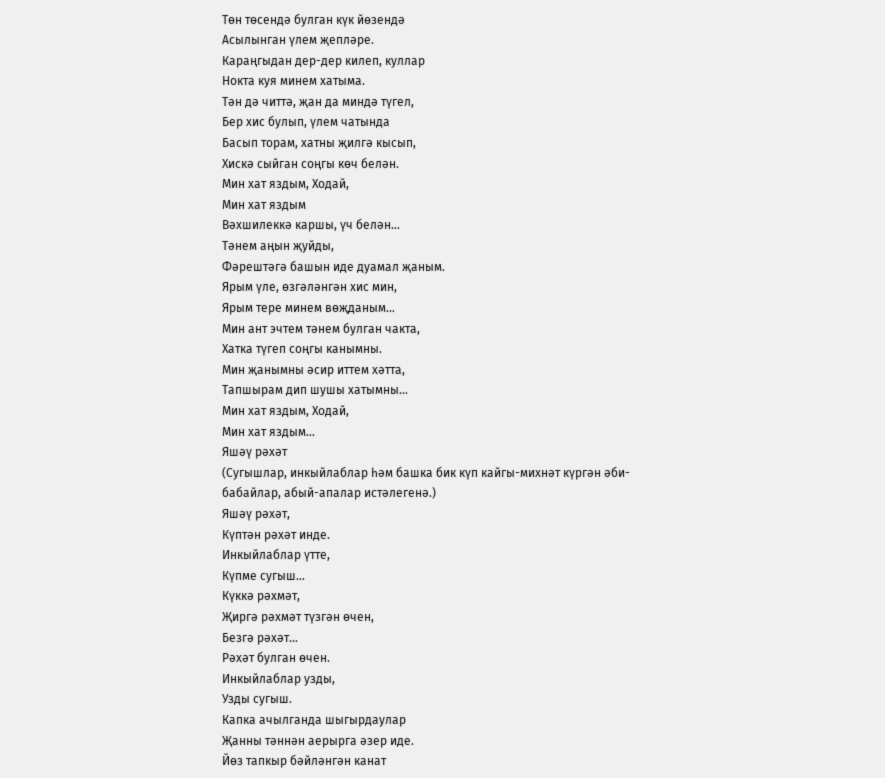Төн төсендә булган күк йөзендә
Асылынган үлем җепләре.
Караңгыдан дер-дер килеп, куллар
Нокта куя минем хатыма.
Тән дә читтә, җан да миндә түгел,
Бер хис булып, үлем чатында
Басып торам, хатны җилгә кысып,
Хискә сыйган соңгы көч белән.
Мин хат яздым, Ходай,
Мин хат яздым
Вәхшилеккә каршы, үч белән…
Тәнем аңын җуйды,
Фәрештәгә башын иде дуамал җаным.
Ярым үле, өзгәләнгән хис мин,
Ярым тере минем вөҗданым…
Мин ант эчтем тәнем булган чакта,
Хатка түгеп соңгы канымны.
Мин җанымны әсир иттем хәтта,
Тапшырам дип шушы хатымны…
Мин хат яздым, Ходай,
Мин хат яздым…
Яшәү рәхәт
(Сугышлар, инкыйлаблар һәм башка бик күп кайгы-михнәт күргән әби-бабайлар, абый-апалар истәлегенә.)
Яшәү рәхәт,
Күптән рәхәт инде.
Инкыйлаблар үтте,
Күпме сугыш…
Күккә рәхмәт,
Җиргә рәхмәт түзгән өчен,
Безгә рәхәт…
Рәхәт булган өчен.
Инкыйлаблар узды,
Узды сугыш.
Капка ачылганда шыгырдаулар
Җанны тәннән аерырга әзер иде.
Йөз тапкыр бәйләнгән канат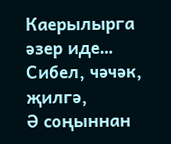Каерылырга әзер иде…
Сибел, чәчәк, җилгә,
Ә соңыннан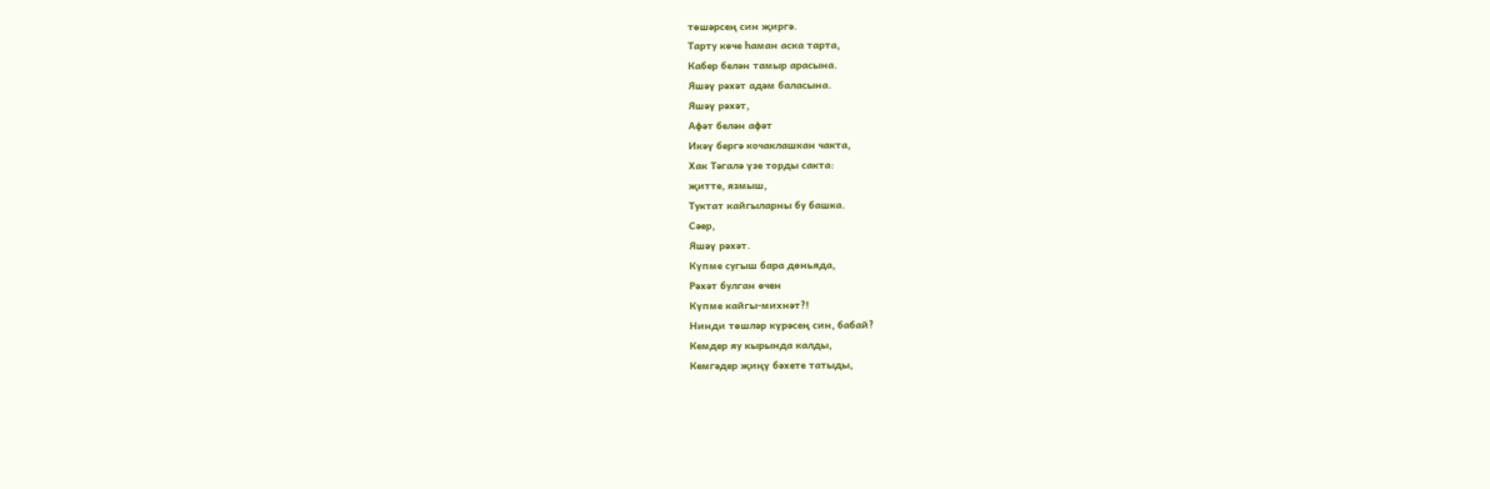төшәрсең син җиргә.
Тарту көче һаман аска тарта,
Кабер белән тамыр арасына.
Яшәү рәхәт адәм баласына.
Яшәү рәхәт,
Афәт белән афәт
Икәү бергә кочаклашкан чакта,
Хак Тәгалә үзе торды сакта:
җитте, язмыш,
Туктат кайгыларны бу башка.
Сәер,
Яшәү рәхәт.
Күпме сугыш бара дөньяда,
Рәхәт булган өчен
Күпме кайгы-михнәт?!
Нинди төшләр күрәсең син, бабай?
Кемдер яу кырында калды,
Кемгәдер җиңү бәхете татыды,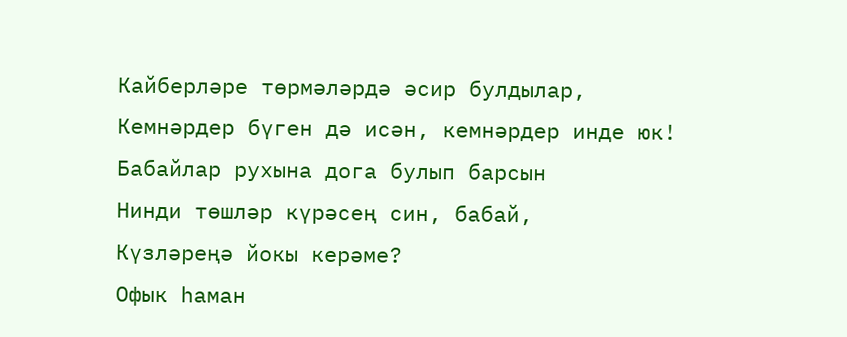Кайберләре төрмәләрдә әсир булдылар,
Кемнәрдер бүген дә исән, кемнәрдер инде юк!
Бабайлар рухына дога булып барсын
Нинди төшләр күрәсең син, бабай,
Күзләреңә йокы керәме?
Офык һаман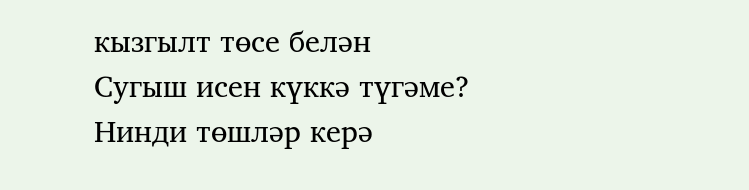кызгылт төсе белән
Сугыш исен күккә түгәме?
Нинди төшләр керә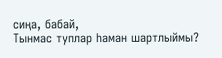сиңа, бабай,
Тынмас туплар һаман шартлыймы?